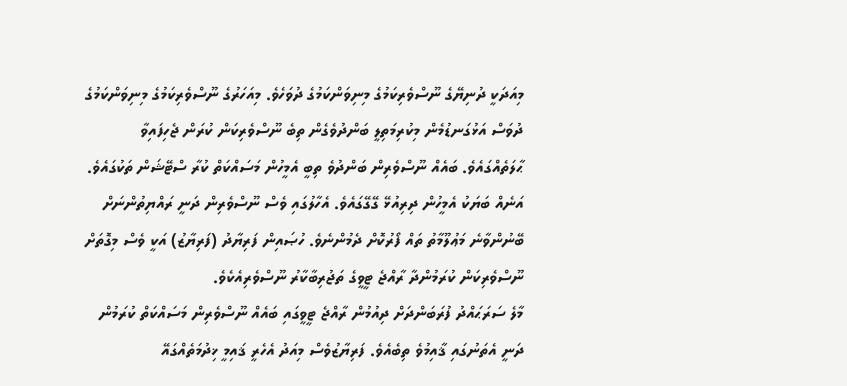މިއަދަކީ ދުނިޔޭގެ ނޫސްވެރިކަމުގެ މިނިވަންކަމުގެ ދުވަހެވެ. މިއަހަރުގެ ނޫސްވެރިކަމުގެ މިނިވަންކަމުގެ ދުވަސް އަޅުގަނޑުމެން މިކުރިމަތިލީ ބަންދުވެގެން ތިބެ ނޫސްވެރިކަން ކުރަން ޖެހިފައިވާ ޙާލަތެއްގައެވެ. ބައެއް ނޫސްވެރިން ބަންދުވެ ތިބީ އެމީހުން މަސައްކަތް ކުރާ ސްޓޭޝަން ތަކުގައެވެ. އަނެއް ބަޔަކު އެމީހުން ދިރިއުޅޭ ގޭގޭގައެވެ. އެހާލުގައި ވެސް ނޫސްވެރިން ދަނީ ރައްޔިތުންނަށް ބޭނުންވާނެ މަޢުލޫމާތު ތައް ފޯރުކޮށް ދެމުންނެވެ. ހުޞައިން ފަރިޔާދު (ފަރިޔާޒު) އަކީ ވެސް މިގޮތަށް ނޫސްވެރިކަން ކުރަމުންދާ ރާއްޖެ ޓީވީގެ ތަޖުރިބާކާރު ނޫސްވެރިއެކެވެ.
މާލެ ސަރަޙައްދު ފުރަބަންދަށް ދިއުމުން ރާއްޖެ ޓީވީގައި ބައެއް ނޫސްވެރިން މަސައްކަތް ކުރަމުން ދަނީ އެތަނުގައި ޤާއިމުވެ ތިބެއެވެ. ފަރިޔާޒުވެސް މިއަދު އެހެރީ ޤައިމީ ޚިދުމަތެއްގައޭ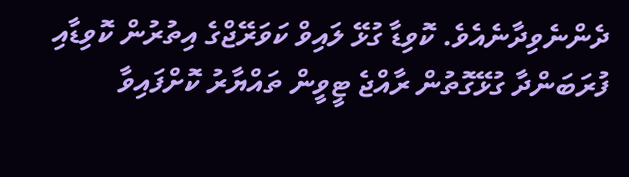ދެންނެވިދާނެއެވެ. ކޮވިޑާ ގުޅޭ ލައިވް ކަވަރޭޖްގެ އިތުރުން ކޮވިޑާއި ފުރަބަންދާ ގުޅޭގޮތުން ރާއްޖެ ޓީވީން ތައްޔާރު ކޮށްފައިވާ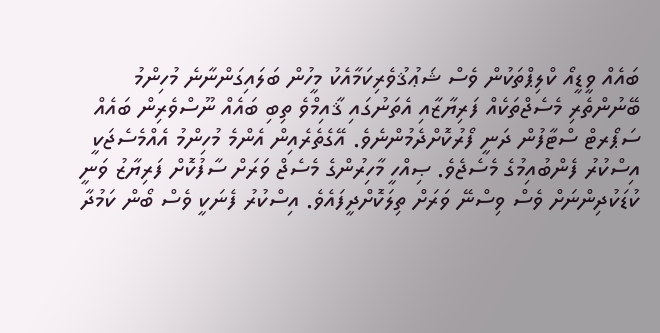ބައެއް ވީޑީއޯ ކްލިޕްތަކުން ވެސް ޝަޢުޤުވެރިކަމާއެކު މީހުން ބަލައިގަންނާނެ މުހިންމު ބޭނުންތެރި މެސެޖްތަކެއް ފަރިޔާޒާއި އެތަނުގައި ޤާއިމްވެ ތިބި ބައެއް ނޫސްވެރިން ބައެއް ސަޕޯރޓް ސްޓާފުން ދަނީ ފޯރުކޮށްދެމުންނެވެ. އޭގެތެރެއިން އެންމެ މުހިންމު އެއްމެސެޖަކީ އިސްކުރު ފެންބުއިމުގެ މެސެޖެވެ. ޞިއްހީ މާހިރުންގެ މެސެޖް ވަރަށް ސާފުކޮށް ފަރިޔާޒު ވަނީ ކުޑަކުދިންނަށް ވެސް ވިސްނޭ ވަރަށް ތިލަކޮށްދީފައެވެ. އިސްކުރު ފެނަކީ ވެސް ބޯން ކަމުދާ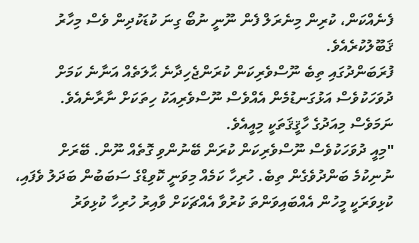ފެނެއްކަން، ކުރިން މިނެރަލް ފެން ނޫނީ ނުބޯ ގިނަ ކުޑަކުދިން ވެސް މިހާރު ޤަބޫލުކުރެއެވެ.
ފުރަބަންދުގައި ތިބެ ނޫސްވެރިކަން ކުރަންޖެހިދާނެ ޙާލަތެއް އަނާނެ ކަމަށް ދުވަހަކުވެސް އަޅުގަނޑުމެން އެއްވެސް ނޫސްވެރިއަކު ހިތަކަށް ނާރާނެއެވެ. ނަމަވެސް މިއަދުގެ ހާޤީޤަތަކީ މިއީއެވެ.
"މިއީ ދުވަހަކުވެސް ނޫސްވެރިކަން ކުރަން ބޭނުންވި ގޮތެއް ނޫން. ބޭރަށް ނުނިކުމެ ބަންދުވެގެން ތިބެ. ހުރިހާ ކަމެއް މިވަނީ ކޮވިޑްގެ ސަބަބުން ބަދަލު ވެފައި، ކުޅިވަރަކީ މީހުން އެއްބައިވަންތަ ކުރުވާ އެއްޗަކަށް ވާއިރު ހުރިހާ ކުޅިވަރު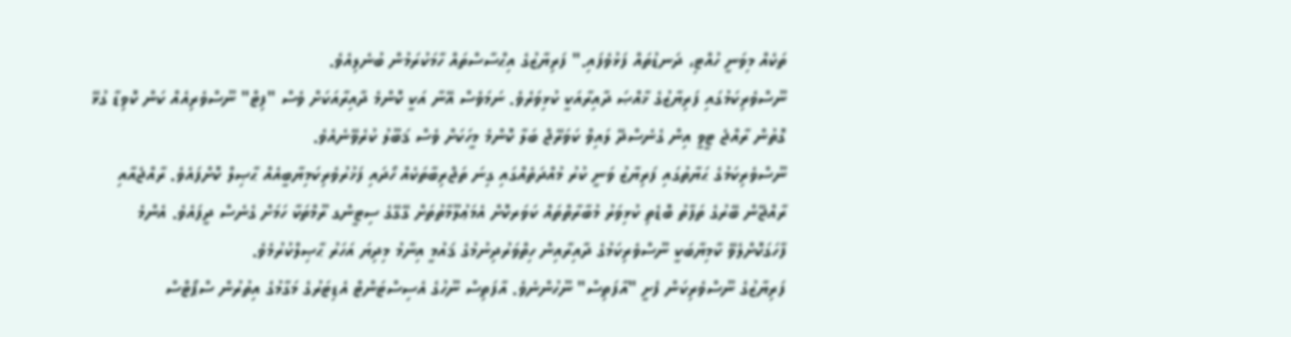ތަކެއް މިވަނީ ހުއްޓި، ދަނޑުތައް ފަޅުވެފައި." ފަރިޔާޒުގެ އިޙްސާސްތައް ހާމަކުރަމުން ބުނެލިއެވެ.
ނޫސްވެރިކަމުގައި ފަރިޔާޒުގެ ޚާއްޞަ ދާއިރާއަކީ ކުޅިވަރެވެ. ނަމަވެސް އޭނާ އަކީ ކޮންމެ ދާއިރާއަކަށް ވެސް "ފިޓް" ނޫސްވެރިއެއް ކަން ކޮވިޑާ ގުޅޭ ގޮތުން ރާއްޖެ ޓީވީ އިން ގެނެސްދޭ ލައިވް ކަވަރޭޖް ބަލާ ކޮންމެ މީހަކަށް ވެސް ޤަބޫލު ކުރެވޭނެއެވެ.
ނޫސްވެރިކަމުގެ ޙަޔާތުގައި ފަރިޔާޒު ވަނީ ކުރު މުއްދަތެއްގައި ގިނަ ތަޖްރިބާތަކެއް ހޯދައި ފަޚުރުވެރިކަމިޔާބީއެއް ޙާޞިލް ކޮށްފައެވެ. ރާއްޖެއާއި ރާއްޖޭން ބޭރުގެ ތަފާތު ބޮޑެތި ކުޅިވަރު މުބާރާތްތައް ކަވަރކޮށް އެމަޢުލޫމާތުތަށް ގޭގޭގެ ސިޓީންގ ރޫމްތަކާ ހަމަށް ގެނެސް ދީފައެވެ. އެންމެ ފާހަގަކޮށްލެވޭ ކާމިޔާބަކީ ނޫސްވެރިކަމުގެ ދާއިރާއިން ހިތްވަރުދިނުމުގެ ޤައުމީ އިނާމު މިދިޔަ އަހަރު ޙާޞިލްކުރުމެވެ.
ފަރިޔާޒުގެ ނޫސްވެރިކަން ފެށީ "އާފަތިސް" ނޫހުންނެވެ. އާފަތިސް ނޫހުގެ އެސިސްޓަންޓް އެޑިޓަރުގެ މަގާމުގެ އިތުރުން ސްޕޯޓްސް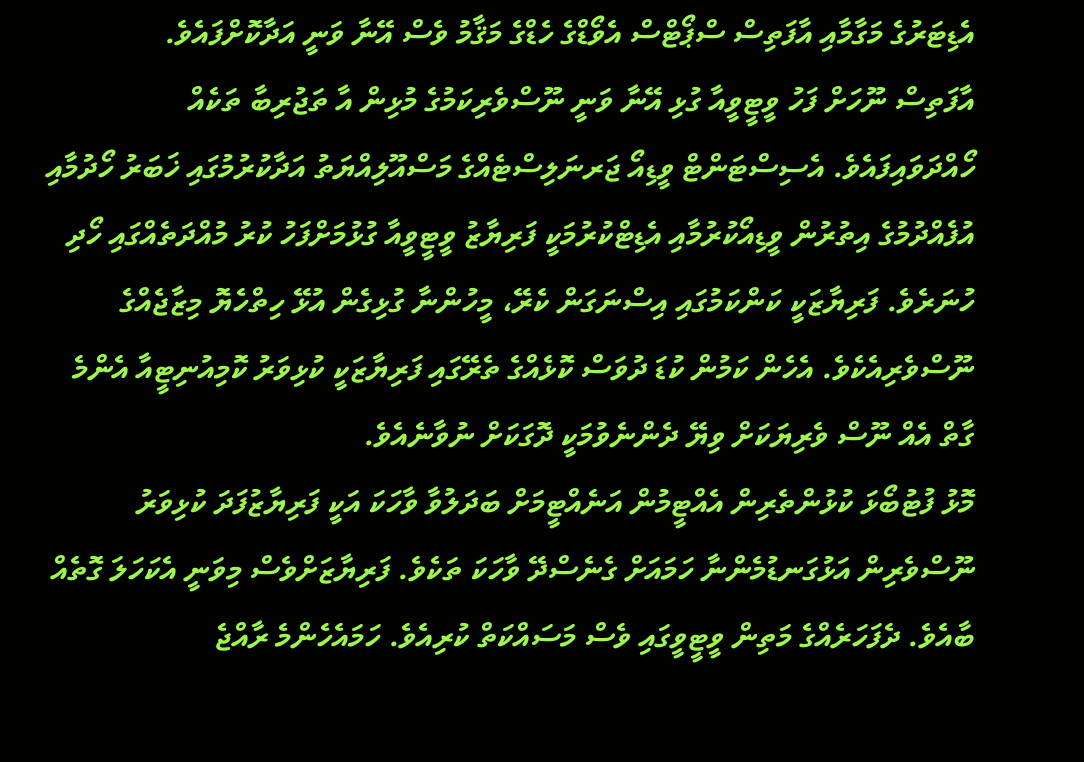އެޑިޓަރުގެ މަގާމާއި އާފަތިސް ސްޕޯޓްސް އެވޯޑްގެ ހެޑްގެ މަޤާމު ވެސް އޭނާ ވަނީ އަދާކޮށްފައެވެ.
އާފަތިސް ނޫހަށް ފަހު ވީޓީވީއާ ގުޅި އޭނާ ވަނީ ނޫސްވެރިކަމުގެ މުޅިން އާ ތަޖުރިބާ ތަކެއް ހޯއްދަވައިފައެވެ. އެސިސްޓަންޓް ވީޑިއޯ ޖަރނަލިސްޓެއްގެ މަސްއޫލިއްޔަތު އަދާކުރުމުގައި ޚަބަރު ހޯދުމާއި އުފެއްދުމުގެ އިތުރުން ވީޑިއޯކުރުމާއި އެޑިޓްކުރުމަކީ ފަރިޔާޒު ވީޓީވީއާ ގުޅުމަށްފަހު ކުރު މުއްދަތެއްގައި ހޯދި ހުނަރެވެ. ފަރިޔާޒަކީ ކަންކަމުގައި އިސްނަގަން ކެރޭ، މީހުންނާ ގުޅިގެން އުޅޭ ހިތްހެޔޮ މިޒާޖެއްގެ ނޫސްވެރިއެކެވެ. އެހެން ކަމުން ކުޑަ ދުވަސް ކޮޅެއްގެ ތެރޭގައި ފަރިޔާޒަކީ ކުޅިވަރު ކޮމިއުނިޓީއާ އެންމެ ގާތް އެއް ނޫސް ވެރިޔަކަށް ވިޔޭ ދެންނެވުމަކީ ދޮގަކަށް ނުވާނެއެވެ.
މޮޅު ފުޓުބޯޅަ ކުޅުންތެރިން އެއްޓީމުން އަނެއްޓީމަށް ބަދަލުވާ ވާހަކަ އަކީ ފަރިޔާޒުފަދަ ކުޅިވަރު ނޫސްވެރިން އަޅުގަނޑުމެންނާ ހަމައަށް ގެނެސްދޭ ވާހަކަ ތަކެވެ. ފަރިޔާޒަށްވެސް މިވަނީ އެކަހަލަ ގޮތެއް ބާއެވެ. ދެފަހަރެއްގެ މަތިން ވީޓީވީގައި ވެސް މަސައްކަތް ކުރިއެވެ. ހަމައެހެންމެ ރާއްޖެ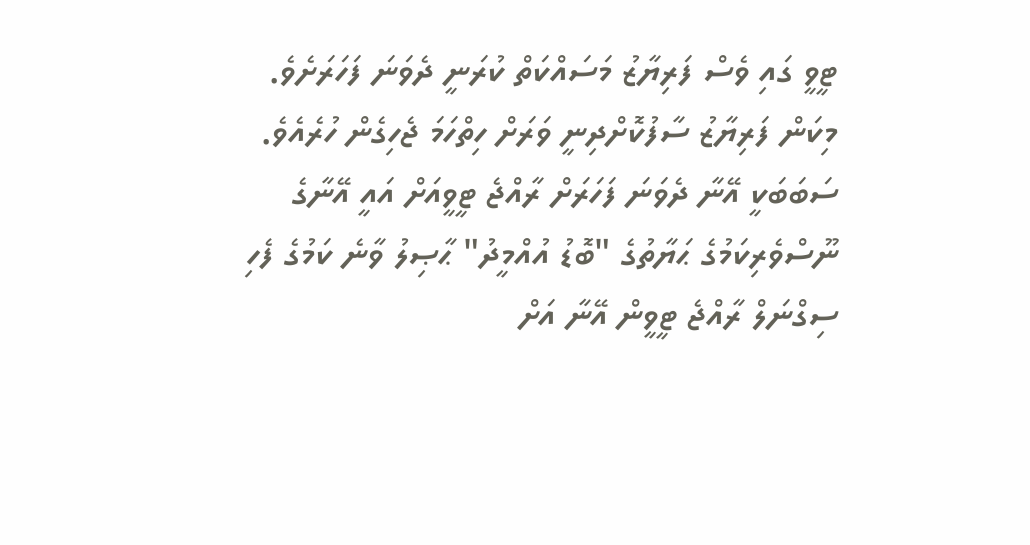ޓީވީ ގައި ވެސް ފަރިޔާޒު މަސައްކަތް ކުރަނީ ދެވަނަ ފަހަރަށެވެ. މިކަން ފަރިޔާޒު ސާފުކޮށްދިނީ ވަރަށް ހިތްހަމަ ޖެހިގެން ހުރެއެވެ. ސަބަބަކީ އޭނާ ދެވަނަ ފަހަރަށް ރާއްޖެ ޓީވީއަށް އައީ އޭނާގެ ނޫސްވެރިކަމުގެ ޙަޔާތުގެ "ބޮޑު އުއްމީދު" ޙާޞިލު ވާނެ ކަމުގެ ފެހި ސިގްނަލް ރާއްޖެ ޓީވީން އޭނާ އަށް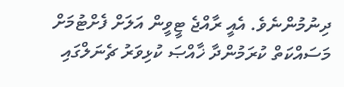ދިނުމުންނެވެ. އެއީ ރާއްޖެ ޓީވީން އަލަށް ފެށްޓުމަށް މަސައްކަތް ކުރަމުންދާ ޚާއްޞަ ކުޅިވަރު ޗެނަލްގައި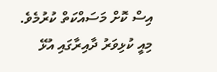އިސް ކޮށް މަސައްކަތް ކުރުމެވެ. މިއީ ކުޅިވަރު ދާއިރާގައި އުޅޭ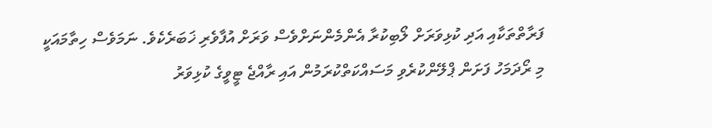ފަރާތްތަކާއި އަދި ކުޅިވަރަށް ލޯބިކުރާ އެންމެންނަށްވެސް ވަރަށް އުފާވެރި ޚަބަރެކެވެ. ނަމަވެސް ހިތާމައަކީ މި ރޯދަމަހު ފަށަން ޕްލޭންކުރެވި މަސައްކަތްކުރަމުން އައި ރާއްޖެ ޓީވީގެ ކުޅިވަރު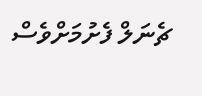ޗެނަލް ފެށުމަށްވެސް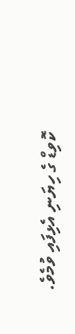ކޮވިޑް ގެ ހިޔަނި އެޅިފައި ވުމެވެ.